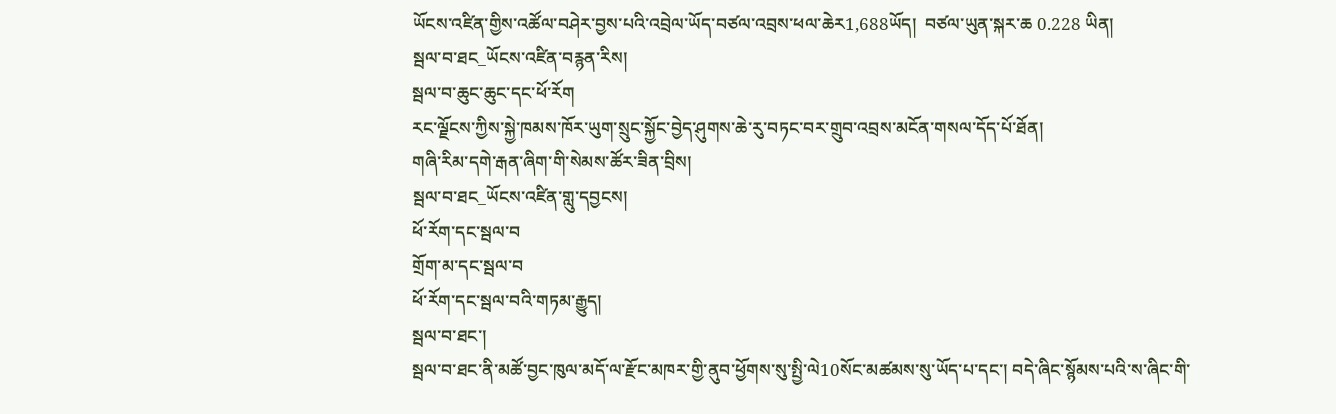ཡོངས་འཛིན་གྱིས་འཚོལ་བཤེར་བྱས་པའི་འབྲེལ་ཡོད་བཙལ་འབྲས་ཕལ་ཆེར1,688ཡོད།  བཙལ་ཡུན་སྐར་ཆ 0.228 ཡིན།
སྦལ་བ་ཐང_ཡོངས་འཛིན་བརྙན་རིས།
སྦལ་བ་ཆུང་ཆུང་དང་ཕོ་རོག
རང་ལྗོངས་ཀྱིས་སྐྱེ་ཁམས་ཁོར་ཡུག་སྲུང་སྐྱོང་བྱེད་ཤུགས་ཆེ་རུ་བཏང་བར་གྲུབ་འབྲས་མངོན་གསལ་དོད་པོ་ཐོན།
གཞི་རིམ་དགེ་རྒན་ཞིག་གི་སེམས་ཚོར་ཟིན་བྲིས།
སྦལ་བ་ཐང_ཡོངས་འཛིན་གླུ་དབྱངས།
ཕོ་རོག་དང་སྦལ་བ
གྲོག་མ་དང་སྦལ་བ
ཕོ་རོག་དང་སྦལ་བའི་གཏམ་རྒྱུད།
སྦལ་བ་ཐང་།
སྦལ་བ་ཐང་ནི་མཚོ་བྱང་ཁུལ་མདོ་ལ་རྫོང་མཁར་གྱི་ནུབ་ཕྱོགས་སུ་སྤྱི་ལེ10སོང་མཚམས་སུ་ཡོད་པ་དང་། བདེ་ཞིང་སྙོམས་པའི་ས་ཞིང་གི་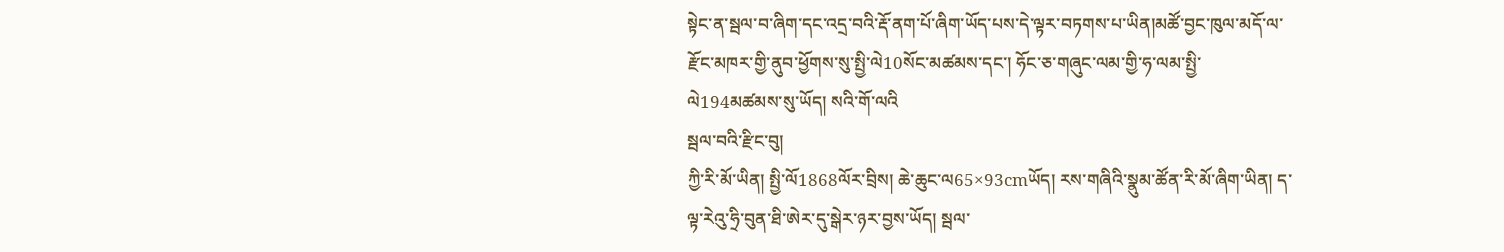སྟེང་ན་སྦལ་བ་ཞིག་དང་འདྲ་བའི་རྡོ་ནག་པོ་ཞིག་ཡོད་པས་དེ་ལྟར་བཏགས་པ་ཡིན།མཚོ་བྱང་ཁུལ་མདོ་ལ་རྫོང་མཁར་གྱི་ནུབ་ཕྱོགས་སུ་སྤྱི་ལེ10སོང་མཚམས་དང་། ཧོང་ཅ་གཞུང་ལམ་གྱི་ཧ་ལམ་སྤྱི་ལེ194མཚམས་སུ་ཡོད། སའི་གོ་ལའི
སྦལ་བའི་རྫིང་བུ།
ཀྱི་རི་མོ་ཡིན། སྤྱི་ལོ1868ལོར་བྲིས། ཆེ་ཆུང་ལ65×93cmཡོད། རས་གཞིའི་སྣུམ་ཚོན་རི་མོ་ཞིག་ཡིན། ད་ལྟ་རེའུ་ཧྲི་བུན་ཐི་ཨེར་དུ་སྒེར་ཉར་བྱས་ཡོད། སྦལ་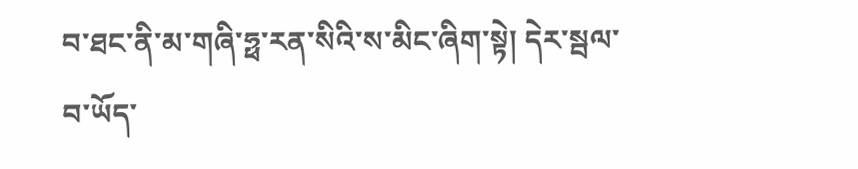བ་ཐང་ནི་མ་གཞི་ཧྥ་རན་སིའི་ས་མིང་ཞིག་སྟེ། དེར་སྦལ་བ་ཡོད་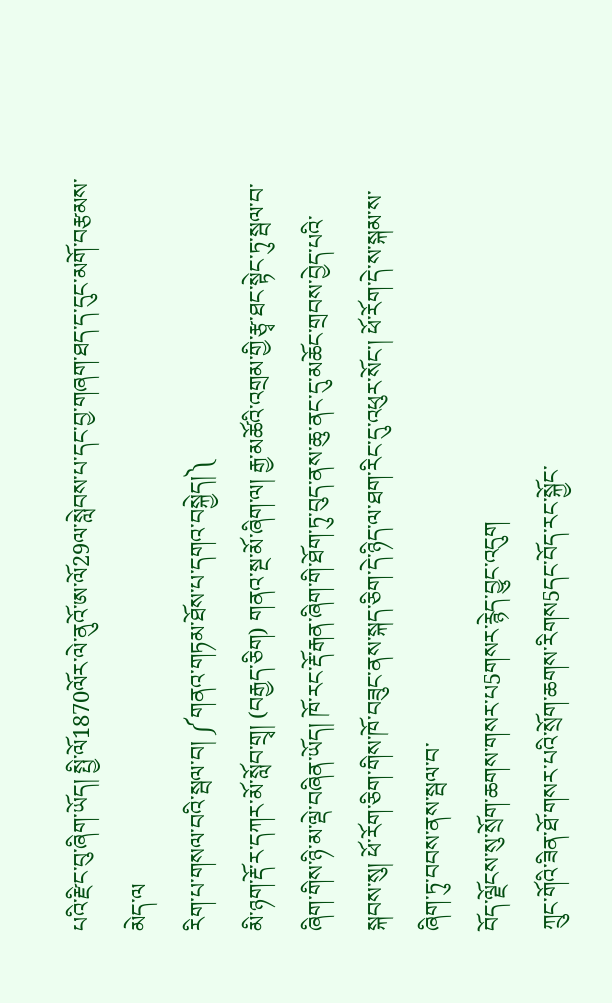པའི་རྫིང་བུ་ཞིག་ཡོད། སྤྱི་ལོ1870ལོར་ལེ་ནུའོ་ཨ་ལོ29ལ་སླེབས་པ་དང་བྱ་གཞག་ཐད་ད་དུང་མགོ་བརྩམས་མེད་ལ
རིག་པ་གསལ་བའི་སྦལ་བ། ༼གནའ་གཏམ་ཐོས་པ་དགའ་བསྐྱེད།༽
མི་ཉག་རྡོ་ར་དཀར་མོ་སློབ་གྲྭ། (བརྒྱད་ཅིག) གནའ་སྔ་མོ་ཞིག་ལ། རྒྱ་མཚོའི་འགྲམ་གྱི་རྩྭ་ཐང་སྟེང་ཏུ་སྦལ་བ་ཞིག་གིས་ཉི་མ་ལྡེ་བཞིན་ཡོད། ཁོ་རང་རྡོ་རྒན་ཞིག་གི་ཐོག་ཏུ་བུད་ནས་ཆུ་ནང་དུ་མཆོང་གྲབས་བྱེད་པའི་སྐབས་སུ། ཕོ་རོག་ཅིག་གིས་ཁོ་བཟུང་ནས་སྐད་ཅིག་དེ་ཉིད་ལ་ཐག་རིང་དུ་འཕུར་སོང་། ཕོ་རོག་དེ་ས་སྐམ་ས་ཞིག་ཏུ་བབས་ནས་སྦལ་བ་
བོད་ལྗོངས་སུ་སྲོག་ཆགས་གསར་པ5གསར་རྙེད་བྱུང་འདུག
ཀྲུང་གོའི་ཟིན་ཐོ་གསར་པའི་སྲོག་ཆགས་རིགས5དང་བོད་རང་སྐྱོང་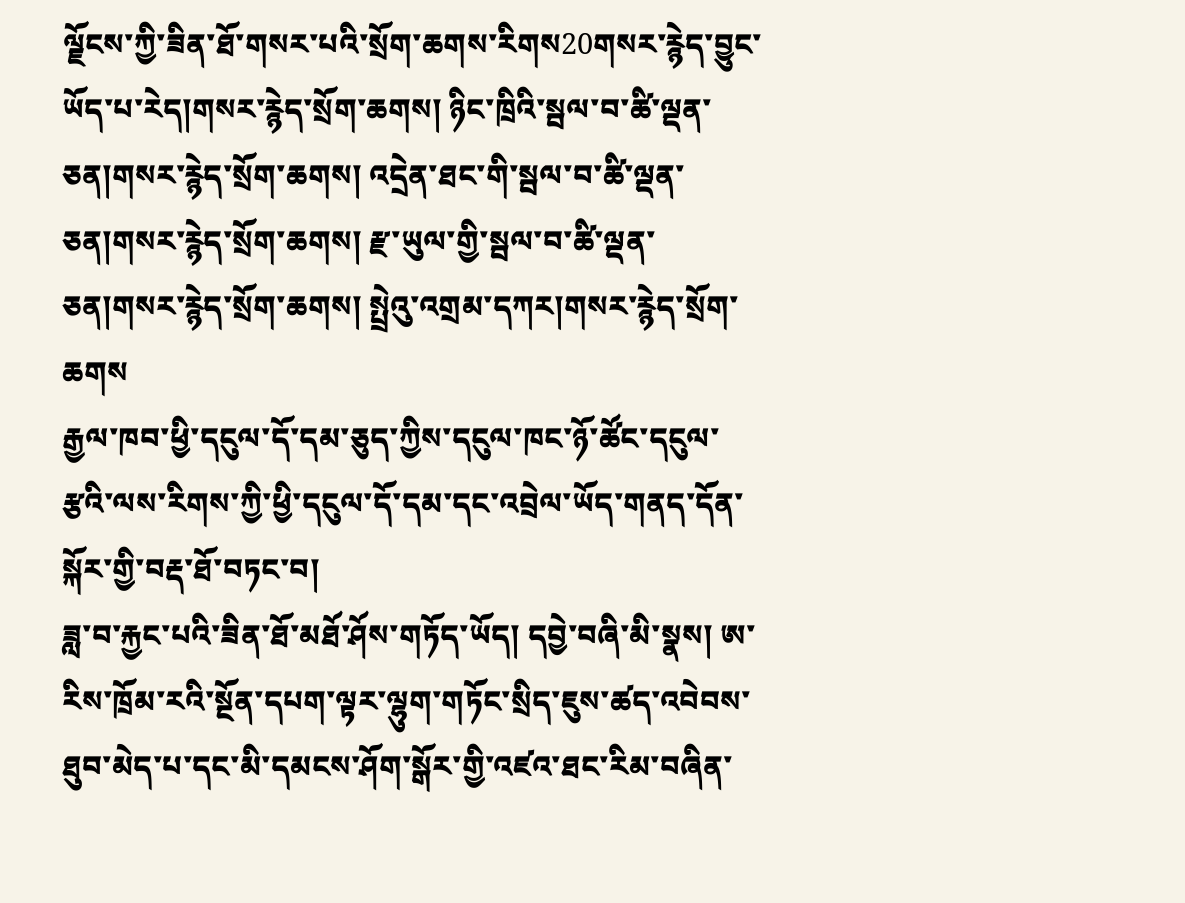ལྗོངས་ཀྱི་ཟིན་ཐོ་གསར་པའི་སྲོག་ཆགས་རིགས20གསར་རྙེད་བྱུང་ཡོད་པ་རེད།གསར་རྙེད་སྲོག་ཆགས། ཉིང་ཁྲིའི་སྦལ་བ་ཚི་ལྡན་ཅན།གསར་རྙེད་སྲོག་ཆགས། འདྲེན་ཐང་གི་སྦལ་བ་ཚི་ལྡན་ཅན།གསར་རྙེད་སྲོག་ཆགས། རྫ་ཡུལ་གྱི་སྦལ་བ་ཚི་ལྡན་ཅན།གསར་རྙེད་སྲོག་ཆགས། སྤྲེའུ་འགྲམ་དཀར།གསར་རྙེད་སྲོག་ཆགས
རྒྱལ་ཁབ་ཕྱི་དངུལ་དོ་དམ་ཅུད་ཀྱིས་དངུལ་ཁང་ཉོ་ཚོང་དངུལ་རྩའི་ལས་རིགས་ཀྱི་ཕྱི་དངུལ་དོ་དམ་དང་འབྲེལ་ཡོད་གནད་དོན་སྐོར་གྱི་བརྡ་ཐོ་བཏང་བ།
ཟླ་བ་རྐྱང་པའི་ཟིན་ཐོ་མཐོ་ཤོས་གཏོད་ཡོད། དབྱེ་བཞི་མི་སྣས། ཨ་རིས་ཁྲོམ་རའི་སྔོན་དཔག་ལྟར་ལྷུག་གཏོང་སྲིད་ཇུས་ཚད་འབེབས་ཐུབ་མེད་པ་དང་མི་དམངས་ཤོག་སྒོར་གྱི་འཛའ་ཐང་རིམ་བཞིན་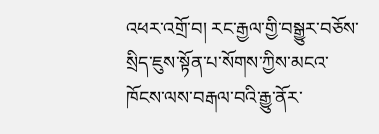འཕར་འགྲོ་བ། རང་རྒྱལ་གྱི་བསྒྱུར་བཅོས་སྲིད་ཇུས་སྟོན་པ་སོགས་ཀྱིས་མངའ་ཁོངས་ལས་བརྒལ་བའི་རྒྱུ་ནོར་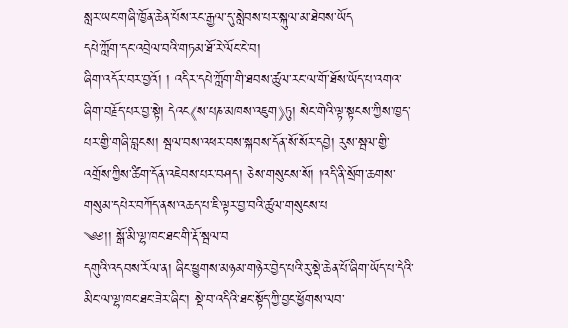སླར་ཡང་གཞི་ཁྱོན་ཆེན་པོས་རང་རྒྱལ་དུ་སླེབས་པར་སྐུལ་མ་ཐེབས་ཡོད
དཔེ་ཀློག་དང་འབྲེལ་བའི་གཏམ་ཐོ་རེ་ལོང་ངེ་བ།
ཞིག་འདོར་བར་བྱའོ། ། འདིར་དཔེ་ཀློག་གི་ཐབས་ཚུལ་རང་ལ་གོ་ཐོས་ཡོད་པ་འགའ་ཞིག་བརྗོད་པར་བྱ་སྟེ། དེའང《ས་པཎ་མཁས་འཇུག》ཏུ། སེང་གེའི་ལྟ་སྟངས་ཀྱིས་ཁྱད་པར་གྱི་གཞི་བླངས། སྦལ་བས་འཕར་བས་སྐབས་དོན་སོ་སོར་དབྱེ། རུས་སྦལ་གྱི་འགྲོས་ཀྱིས་ཚིག་དོན་འཇེབས་པར་བཤད། ཅེས་གསུངས་སོ། །འདི་ནི་སྲོག་ཆགས་གསུམ་དཔེར་བཀོད་ནས་འཆད་པ་ཇི་ལྟར་བྱ་བའི་ཚུལ་གསུངས་པ
༄༅།། སྒོ་མི་ལྷ་ཁང་ཐང་གི་རྡོ་སྦལ་བ
དགུའི་འདབས་རོལ་ན། ཞིང་ཕྱུགས་མཉམ་གཉེར་བྱེད་པའི་རུ་སྡེ་ཆེན་པོ་ཞིག་ཡོད་པ་དེའི་མིང་ལ་ལྷ་ཁང་ཐང་ཟེར་ཞིང་། སྡེ་བ་འདིའི་ཐང་སྟོད་ཀྱི་བྱང་ཕྱོགས་ལབ་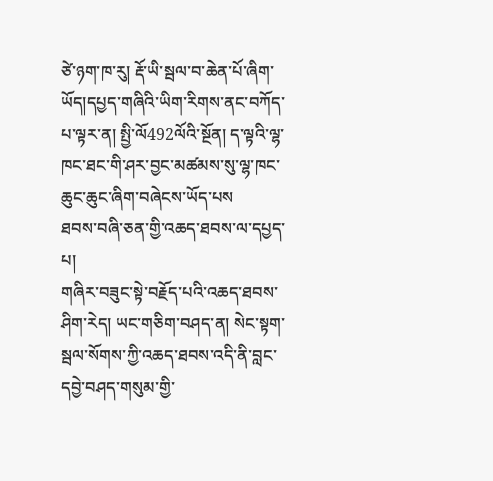ཙེ་ཉག་ཁ་རུ། རྡོ་ཡི་སྦལ་བ་ཆེན་པོ་ཞིག་ཡོད།དཔྱད་གཞིའི་ཡིག་རིགས་ནང་བཀོད་པ་ལྟར་ན། སྤྱི་ལོ492ལོའི་སྔོན། ད་ལྟའི་ལྷ་ཁང་ཐང་གི་ཤར་བྱང་མཚམས་སུ་ལྷ་ཁང་ཆུང་ཆུང་ཞིག་བཞེངས་ཡོད་པས
ཐབས་བཞི་ཅན་གྱི་འཆད་ཐབས་ལ་དཔྱད་པ།
གཞིར་བཟུང་སྟེ་བརྗོད་པའི་འཆད་ཐབས་ཤིག་རེད། ཡང་གཅིག་བཤད་ན། སེང་སྟག་སྦལ་སོགས་ཀྱི་འཆད་ཐབས་འདི་ནི་བླང་དབྱེ་བཤད་གསུམ་གྱི་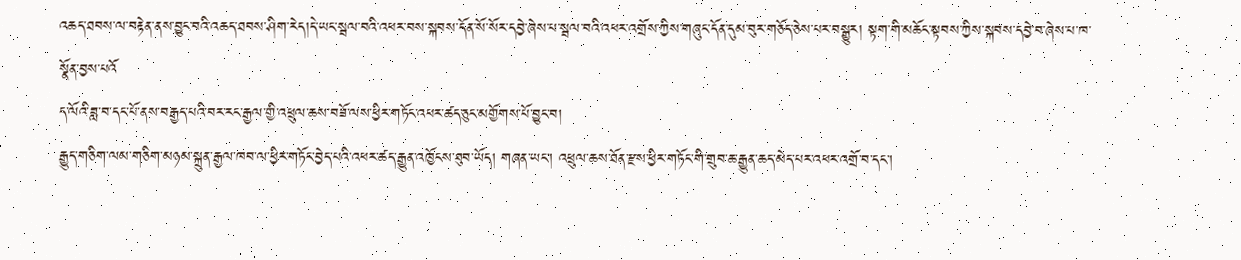འཆད་ཐབས་ལ་བརྟེན་ནས་བྱུང་བའི་འཆད་ཐབས་ཤིག་རེད།དེ་ཡང་སྦལ་བའི་འཕར་བས་སྐབས་དོན་སོ་སོར་དབྱེ་ཞེས་པ་སྦལ་བའི་འཕར་འགྲོས་ཀྱིས་གཞུང་དོན་དུམ་བུར་གཅོད་ཅེས་པར་བསྒྱུར། སྟག་གི་མཆོང་སྟབས་ཀྱིས་སྐབས་དབྱེ་བ་ཞེས་པ་ཁ་སྣོན་བྱས་པའོ
ད་ལོའི་ཟླ་བ་དང་པོ་ནས་བརྒྱད་པའི་བར་རང་རྒྱལ་གྱི་འཕྲུལ་ཆས་བཟོ་ལས་ཕྱིར་གཏོང་འཕར་ཚད་ཅུང་མགྱོགས་པོ་བྱུང་བ།
རྒྱུད་གཅིག་ལམ་གཅིག་མཉམ་སྐྲུན་རྒྱལ་ཁབ་ལ་ཕྱིར་གཏོང་བྱེད་པའི་འཕར་ཚད་རྒྱུན་འཁྱོངས་ཐུབ་ཡོད། གཞན་ཡང་། འཕྲུལ་ཆས་ཐོན་རྫས་ཕྱིར་གཏོང་གི་གྲུབ་ཆ་རྒྱུན་ཆད་མེད་པར་འཕར་འགྲོ་བ་དང་།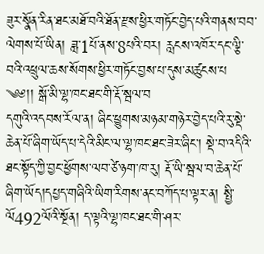ཟུར་སྣོན་རིན་ཐང་མཐོ་བའི་ཐོན་རྫས་ཕྱིར་གཏོང་བྱེད་པའི་གནས་བབ་ལེགས་པོ་ཡིན། ཟླ་1པོ་ནས་8པའི་བར། རླངས་འཁོར་དང་ལྕི་བའི་འཕྲུལ་ཆས་སོགས་ཕྱིར་གཏོང་བྱས་པ་དུས་མཚུངས་པ
༄༅།། སྒོ་མི་ལྷ་ཁང་ཐང་གི་རྡོ་སྦལ་བ
དགུའི་འདབས་རོལ་ན། ཞིང་ཕྱུགས་མཉམ་གཉེར་བྱེད་པའི་རུ་སྡེ་ཆེན་པོ་ཞིག་ཡོད་པ་དེའི་མིང་ལ་ལྷ་ཁང་ཐང་ཟེར་ཞིང་། སྡེ་བ་འདིའི་ཐང་སྟོད་ཀྱི་བྱང་ཕྱོགས་ལབ་ཙེ་ཉག་ཁ་རུ། རྡོ་ཡི་སྦལ་བ་ཆེན་པོ་ཞིག་ཡོད།དཔྱད་གཞིའི་ཡིག་རིགས་ནང་བཀོད་པ་ལྟར་ན། སྤྱི་ལོ492ལོའི་སྔོན། ད་ལྟའི་ལྷ་ཁང་ཐང་གི་ཤར་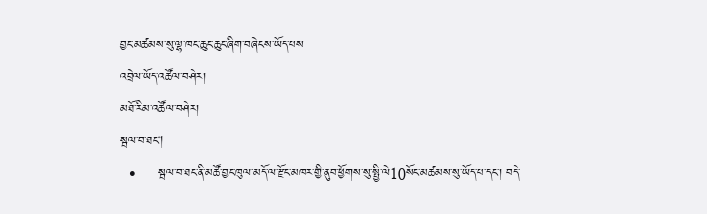བྱང་མཚམས་སུ་ལྷ་ཁང་ཆུང་ཆུང་ཞིག་བཞེངས་ཡོད་པས
འབྲེལ་ཡོད་འཚོལ་བཤེར།
མཐོ་རིམ་འཚོལ་བཤེར།
སྦལ་བ་ཐང།
  •     སྦལ་བ་ཐང་ནི་མཚོ་བྱང་ཁུལ་མདོ་ལ་རྫོང་མཁར་གྱི་ནུབ་ཕྱོགས་སུ་སྤྱི་ལེ10སོང་མཚམས་སུ་ཡོད་པ་དང་། བདེ་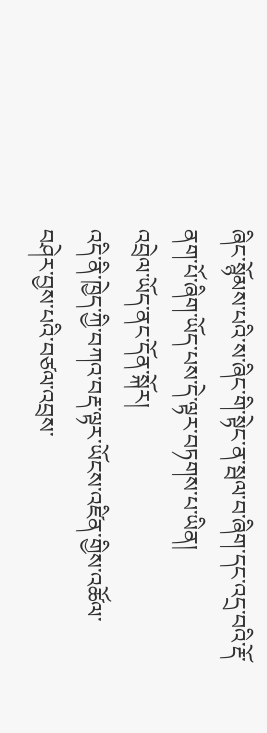ཞིང་སྙོམས་པའི་ས་ཞིང་གི་སྟེང་ན་སྦལ་བ་ཞིག་དང་འདྲ་བའི་རྡོ་ནག་པོ་ཞིག་ཡོད་པས་དེ་ལྟར་བཏགས་པ་ཡིན།
འབྲེལ་ཡོད་ནང་དོན་སྐོར།
འདི་ནི་ཁྱེད་ཀྱི་བཀའ་བརྡ་ལྟར་ཡོངས་འཛིན་གྱིས་འཚོལ་བཤེར་བྱས་པའི་བཙལ་འབྲས་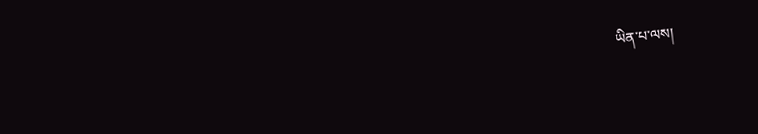ཡིན་པ་ལས།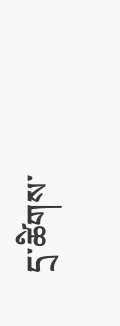དྲ་ཚིགས་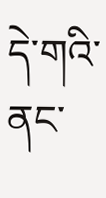དེ་གའི་ནང་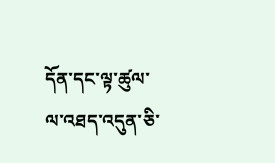དོན་དང་ལྟ་ཚུལ་ལ་འཐད་འདུན་ཅི་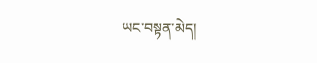ཡང་བསྟན་མེད།